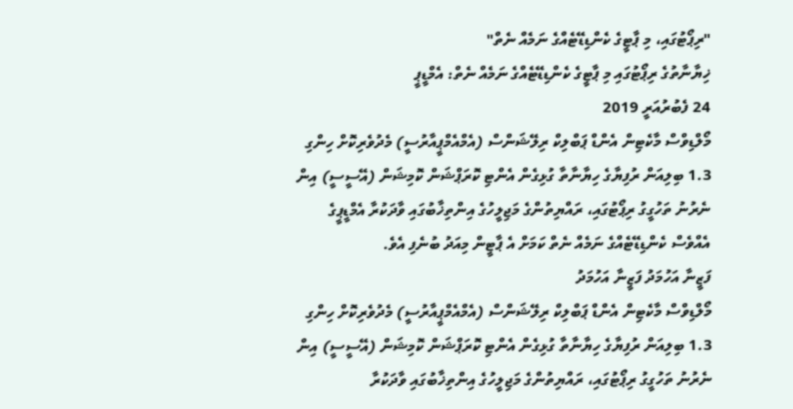"ރިޕޯޓުގައި، މި ޕާޓީގެ ކެންޑިޑޭޓެއްގެ ނަމެއް ނެތް"
ޚިޔާނާތުގެ ރިޕޯޓުގައި މި ޕާޓީގެ ކެންޑިޑޭޓެއްގެ ނަމެއް ނެތް: އެމްޑީޕީ
24 ފެބުރުއަރީ 2019
މޯލްޑިވްސް މާކެޓިން އެންޑް ޕަބްލިކް ރިލޭޝަންސް (އެމްއެމްޕީއާރުސީ) މެދުވެރިކޮށް ހިންގި 1.3 ބިލިއަން ރުފިޔާގެ ހިޔާނާތާ ގުޅިގެން އެންޓި ކޮރަޕްޝަން ކޮމިޝަން (އޭސީސީ) އިން ނެރުނު ތަހުގީގު ރިޕޯޓުގައި، ރައްޔިތުންގެ މަޖިލީހުގެ އިންތިޚާބުގައި ވާދަކުރާ އެމްޑީޕީގެ އެއްވެސް ކެންޑިޑޭޓެއްގެ ނަމެއް ނެތް ކަމަށް އެ ޕާޓީން މިއަދު ބުނެފި އެވެ.
ފަޒީނާ އަހުމަދު ފަޒީނާ އަހުމަދު
މޯލްޑިވްސް މާކެޓިން އެންޑް ޕަބްލިކް ރިލޭޝަންސް (އެމްއެމްޕީއާރުސީ) މެދުވެރިކޮށް ހިންގި 1.3 ބިލިއަން ރުފިޔާގެ ހިޔާނާތާ ގުޅިގެން އެންޓި ކޮރަޕްޝަން ކޮމިޝަން (އޭސީސީ) އިން ނެރުނު ތަހުގީގު ރިޕޯޓުގައި، ރައްޔިތުންގެ މަޖިލީހުގެ އިންތިޚާބުގައި ވާދަކުރާ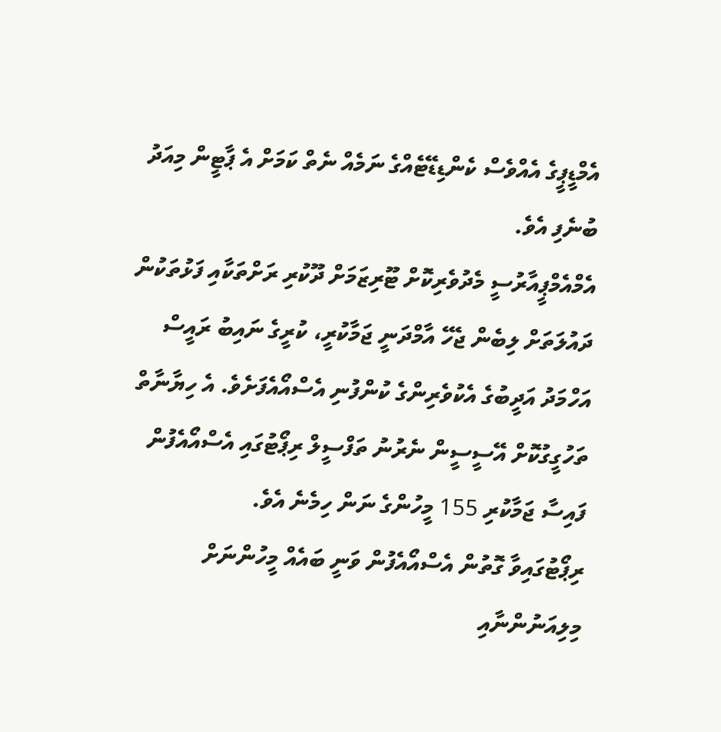އެމްޑީޕީގެ އެއްވެސް ކެންޑިޑޭޓެއްގެ ނަމެއް ނެތް ކަމަށް އެ ޕާޓީން މިއަދު ބުނެފި އެވެ.
އެމްއެމްޕީއާރުސީ މެދުވެރިކޮށް ޓޫރިޒަމަށް ދޫކުރި ރަށްތަކާއި ފަޅުތަކުން ދައުލަތަށް ލިބެން ޖެހޭ އާމްދަނީ ޖަމާކުރީ، ކުރީގެ ނައިބު ރައީސް އަހްމަދު އަދީބުގެ އެކުވެރިންގެ ކުންފުނި އެސްއޯއެފަށެވެ. އެ ހިޔާނާތް ތަހުގީގުކޮށް އޭސީސީން ނެރުނު ތަފްސީލް ރިޕޯޓުގައި އެސްއޯއެފުން ފައިސާ ޖަމާކުރި 155 މީހުންގެ ނަން ހިމެނެ އެވެ.
ރިޕޯޓުގައިވާ ގޮތުން އެސްއޯއެފުން ވަނީ ބައެއް މީހުންނަށް މިލިއަނުންނާއި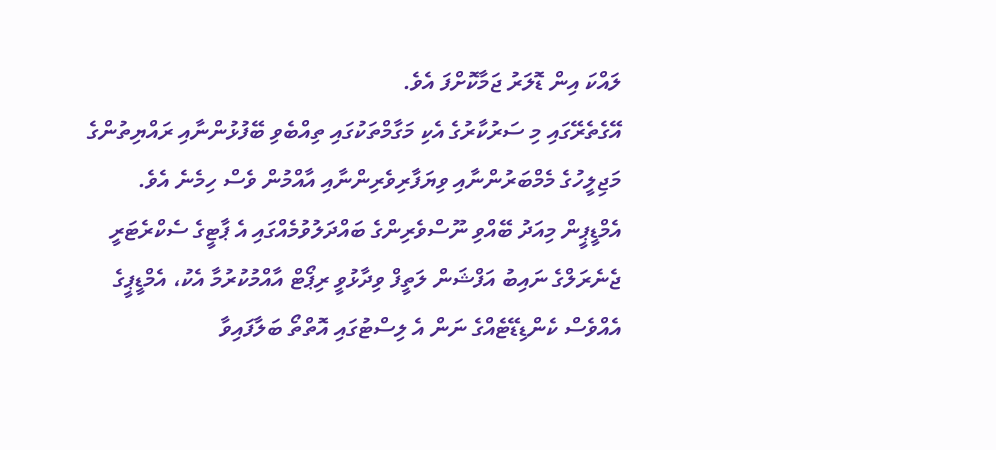ލައްކަ އިން ޑޮލަރު ޖަމާކޮށްފަ އެވެ.
އޭގެތެރޭގައި މި ސަރުކާރުގެ އެކި މަގާމްތަކުގައި ތިއްބެވި ބޭފުޅުންނާއި ރައްޔިތުންގެ މަޖިލީހުގެ މެމްބަރުންނާއި ވިޔަފާރިވެރިންނާއި އާއްމުން ވެސް ހިމެނެ އެވެ.
އެމްޑީޕީން މިއަދު ބޭއްވި ނޫސްވެރިންގެ ބައްދަލުވުމެއްގައި އެ ޕާޓީގެ ސެކްރެޓަރީ ޖެނެރަލްގެ ނައިބު އަފްޝަން ލަތީފް ވިދާޅުވީ ރިޕޯޓް އާއްމުކުރުމާ އެކު، އެމްޑީޕީގެ އެއްވެސް ކެންޑިޑޭޓެއްގެ ނަން އެ ލިސްޓުގައި އޮތްތޯ ބަލާފައިވާ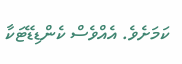ކަމަށެވެ. އެއްވެސް ކެންޑިޑޭޓަކާ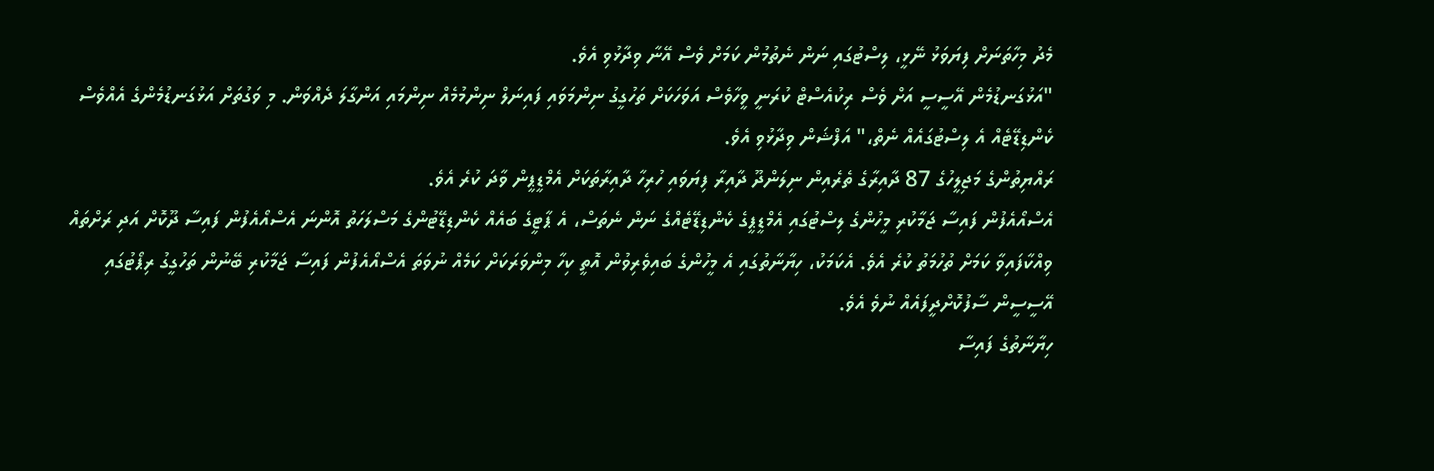މެދު މިހާތަނަށް ފިޔަވަޅު ނޭޅީ، ލިސްޓުގައި ނަން ނެތުމުން ކަމަށް ވެސް އޭނާ ވިދާޅުވި އެވެ.
"އަޅުގަނޑުމެން އޭސީސީ އަށް ވެސް ރިކުއެސްޓް ކުރަނީ ވީހާވެސް އަވަހަކަށް ތަހުގީގު ނިންމަވައި ފައިނަލް ނިންމުމެއް ނިންމައި އަންގާލަ ދެއްވަން. މި ވަގުތަށް އަޅުގަނޑުމެންގެ އެއްވެސް ކެންޑިޑޭޓެއް އެ ލިސްޓުގައެއް ނެތް،" އަފްޝަން ވިދާޅުވި އެވެ.
ރައްޔިތުންގެ މަޖިލީހުގެ 87 ދާއިރާގެ ތެރެއިން ނިލަންދޫ ދާއިރާ ފިޔަވައި ހުރިހާ ދާއިރާތަކަށް އެމްޑީޕީން ވާދަ ކުރެ އެވެ.
އެސްއޯއެފުން ފައިސާ ޖަމާކުރި މީހުންގެ ލިސްޓުގައި އެމްޑީޕީގެ ކެންޑިޑޭޓެއްގެ ނަން ނެތަސް، އެ ޕާޓީގެ ބައެއް ކެންޑިޑޭޓުންގެ މަސްލަހަތު އޮންނަ އެސްއޯއެފުން ފައިސާ ދޫކޮށް އަދި ރަށްތައް ވިއްކާފައިވާ ކަމަށް ތުހުމަތު ކުރެ އެވެ. އެކަމަކު، ހިޔާނާތުގައި އެ މީހުންގެ ބައިވެރިވުން އޮތީ ކިހާ މިންވަރަކަށް ކަމެއް ނުވަތަ އެސްއޯއެފުން ފައިސާ ޖަމާކުރި ބޭނުން ތަހުގީގު ރިޕޯޓުގައި އޭސީސީން ސާފުކޮށްދީފައެއް ނުވެ އެވެ.
ހިޔާނާތުގެ ފައިސާ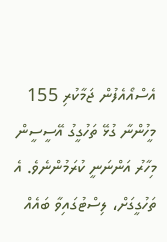އެސްއޯއެފުން ޖަމާކުރި 155 މީހުންނާ ގުޅޭ ތަހުގީގު އޭސީސީން މިހާރު އަންނަނީ ކުރަމުންނެވެ. އެ ތަހުގީގަށް، ލިސްޓުގައިވާ ބައެއް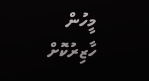މީހުން ހާޒިރުކޮށް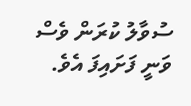ސުވާލު ކުރަން ވެސް ވަނީ ފަށައިފަ އެވެ.